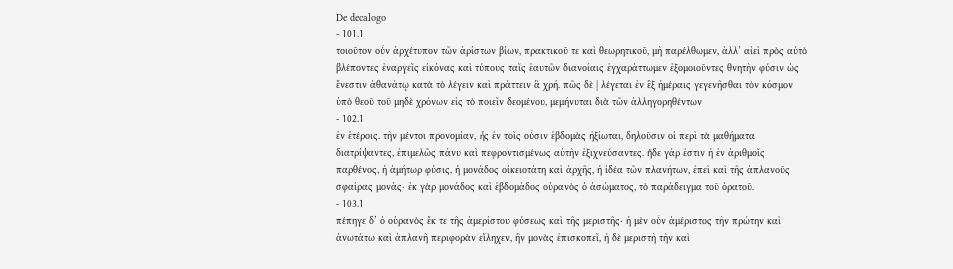De decalogo
- 101.1
τοιοῦτον οὖν ἀρχέτυπον τῶν ἀρίστων βίων, πρακτικοῦ τε καὶ θεωρητικοῦ, μὴ παρέλθωμεν, ἀλλ’ αἰεὶ πρὸς αὐτὸ βλέποντες ἐναργεῖς εἰκόνας καὶ τύπους ταῖς ἑαυτῶν διανοίαις ἐγχαράττωμεν ἐξομοιοῦντες θνητὴν φύσιν ὡς ἔνεστιν ἀθανάτῳ κατὰ τὸ λέγειν καὶ πράττειν ἃ χρή. πῶς δὲ | λέγεται ἐν ἓξ ἡμέραις γεγενῆσθαι τὸν κόσμον ὑπὸ θεοῦ τοῦ μηδὲ χρόνων εἰς τὸ ποιεῖν δεομένου, μεμήνυται διὰ τῶν ἀλληγορηθέντων
- 102.1
ἐν ἑτέροις. τὴν μέντοι προνομίαν, ἧς ἐν τοῖς οὖσιν ἑβδομὰς ἠξίωται, δηλοῦσιν οἱ περὶ τὰ μαθήματα διατρίψαντες, ἐπιμελῶς πάνυ καὶ πεφροντισμένως αὐτὴν ἐξιχνεύσαντες. ἥδε γάρ ἐστιν ἡ ἐν ἀριθμοῖς παρθένος, ἡ ἀμήτωρ φύσις, ἡ μονάδος οἰκειοτάτη καὶ ἀρχῆς, ἡ ἰδέα τῶν πλανήτων, ἐπεὶ καὶ τῆς ἀπλανοῦς σφαίρας μονάς· ἐκ γὰρ μονάδος καὶ ἑβδομάδος οὐρανὸς ὁ ἀσώματος, τὸ παράδειγμα τοῦ ὁρατοῦ.
- 103.1
πέπηγε δ’ ὁ οὐρανὸς ἔκ τε τῆς ἀμερίστου φύσεως καὶ τῆς μεριστῆς· ἡ μὲν οὖν ἀμέριστος τὴν πρώτην καὶ ἀνωτάτω καὶ ἀπλανῆ περιφορὰν εἴληχεν, ἣν μονὰς ἐπισκοπεῖ, ἡ δὲ μεριστὴ τὴν καὶ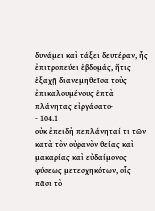δυνάμει καὶ τάξει δευτέραν, ἧς ἐπιτροπεύει ἑβδομάς, ἥτις ἑξαχῇ διανεμηθεῖσα τοὺς ἐπικαλουμένους ἑπτὰ πλάνητας εἰργάσατο·
- 104.1
οὐκ ἐπειδὴ πεπλάνηταί τι τῶν κατὰ τὸν οὐρανὸν θείας καὶ μακαρίας καὶ εὐδαίμονος φύσεως μετεσχηκότων, οἷς πᾶσι τὸ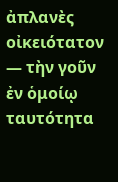ἀπλανὲς οἰκειότατον — τὴν γοῦν ἐν ὁμοίῳ ταυτότητα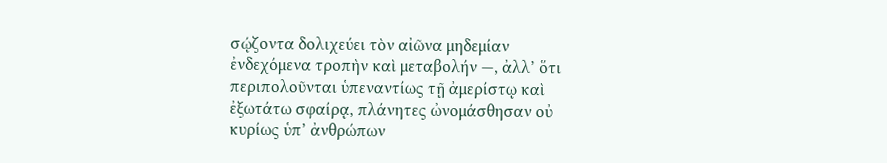σῴζοντα δολιχεύει τὸν αἰῶνα μηδεμίαν ἐνδεχόμενα τροπὴν καὶ μεταβολήν —, ἀλλ’ ὅτι περιπολοῦνται ὑπεναντίως τῇ ἀμερίστῳ καὶ ἐξωτάτω σφαίρᾳ, πλάνητες ὠνομάσθησαν οὐ κυρίως ὑπ’ ἀνθρώπων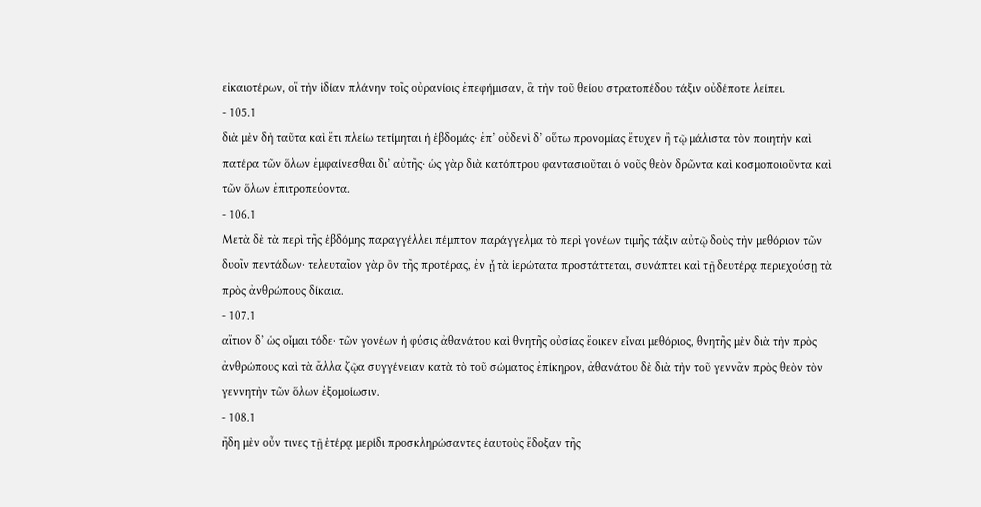εἰκαιοτέρων, οἳ τὴν ἰδίαν πλάνην τοῖς οὐρανίοις ἐπεφήμισαν, ἃ τὴν τοῦ θείου στρατοπέδου τάξιν οὐδέποτε λείπει.
- 105.1
διὰ μὲν δὴ ταῦτα καὶ ἔτι πλείω τετίμηται ἡ ἑβδομάς· ἐπ’ οὐδενὶ δ’ οὕτω προνομίας ἔτυχεν ἢ τῷ μάλιστα τὸν ποιητὴν καὶ πατέρα τῶν ὅλων ἐμφαίνεσθαι δι’ αὐτῆς· ὡς γὰρ διὰ κατόπτρου φαντασιοῦται ὁ νοῦς θεὸν δρῶντα καὶ κοσμοποιοῦντα καὶ τῶν ὅλων ἐπιτροπεύοντα.
- 106.1
Μετὰ δὲ τὰ περὶ τῆς ἑβδόμης παραγγέλλει πέμπτον παράγγελμα τὸ περὶ γονέων τιμῆς τάξιν αὐτῷ δοὺς τὴν μεθόριον τῶν δυοῖν πεντάδων· τελευταῖον γὰρ ὂν τῆς προτέρας, ἐν ᾗ τὰ ἱερώτατα προστάττεται, συνάπτει καὶ τῇ δευτέρᾳ περιεχούσῃ τὰ πρὸς ἀνθρώπους δίκαια.
- 107.1
αἴτιον δ’ ὡς οἶμαι τόδε· τῶν γονέων ἡ φύσις ἀθανάτου καὶ θνητῆς οὐσίας ἔοικεν εἶναι μεθόριος, θνητῆς μὲν διὰ τὴν πρὸς ἀνθρώπους καὶ τὰ ἄλλα ζῷα συγγένειαν κατὰ τὸ τοῦ σώματος ἐπίκηρον, ἀθανάτου δὲ διὰ τὴν τοῦ γεννᾶν πρὸς θεὸν τὸν γεννητὴν τῶν ὅλων ἐξομοίωσιν.
- 108.1
ἤδη μὲν οὖν τινες τῇ ἑτέρᾳ μερίδι προσκληρώσαντες ἑαυτοὺς ἔδοξαν τῆς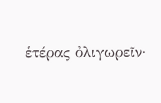ἑτέρας ὀλιγωρεῖν·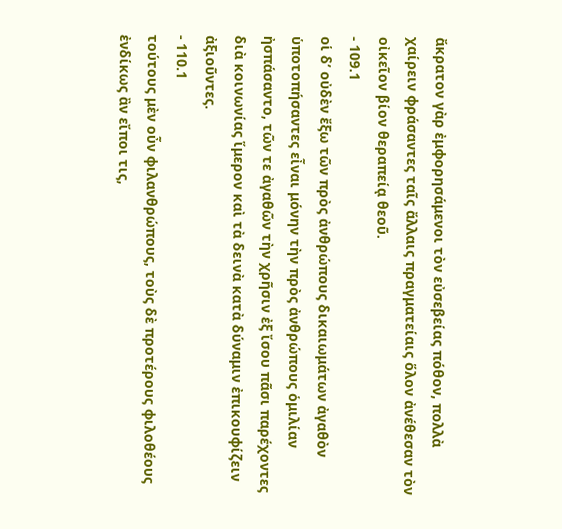ἄκρατον γὰρ ἐμφορησάμενοι τὸν εὐσεβείας πόθον, πολλὰ χαίρειν φράσαντες ταῖς ἄλλαις πραγματείαις ὅλον ἀνέθεσαν τὸν οἰκεῖον βίον θεραπείᾳ θεοῦ.
- 109.1
οἱ δ’ οὐδὲν ἔξω τῶν πρὸς ἀνθρώπους δικαιωμάτων ἀγαθὸν ὑποτοπήσαντες εἶναι μόνην τὴν πρὸς ἀνθρώπους ὁμιλίαν ἠσπάσαντο, τῶν τε ἀγαθῶν τὴν χρῆσιν ἐξ ἴσου πᾶσι παρέχοντες διὰ κοινωνίας ἵμερον καὶ τὰ δεινὰ κατὰ δύναμιν ἐπικουφίζειν ἀξιοῦντες.
- 110.1
τούτους μὲν οὖν φιλανθρώπους, τοὺς δὲ προτέρους φιλοθέους ἐνδίκως ἂν εἴποι τις,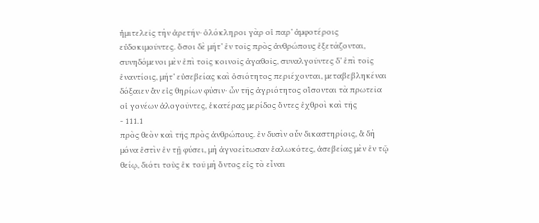ἡμιτελεῖς τὴν ἀρετήν· ὁλόκληροι γὰρ οἱ παρ’ ἀμφοτέροις εὐδοκιμοῦντες. ὅσοι δὲ μήτ’ ἐν τοῖς πρὸς ἀνθρώπους ἐξετάζονται, συνηδόμενοι μὲν ἐπὶ τοῖς κοινοῖς ἀγαθοῖς, συναλγοῦντες δ’ ἐπὶ τοῖς ἐναντίοις, μήτ’ εὐσεβείας καὶ ὁσιότητος περιέχονται, μεταβεβληκέναι δόξαιεν ἂν εἰς θηρίων φύσιν· ὧν τῆς ἀγριότητος οἴσονται τὰ πρωτεῖα οἱ γονέων ἀλογοῦντες, ἑκατέρας μερίδος ὄντες ἐχθροὶ καὶ τῆς
- 111.1
πρὸς θεὸν καὶ τῆς πρὸς ἀνθρώπους. ἐν δυσὶν οὖν δικαστηρίοις, ἃ δὴ μόνα ἐστὶν ἐν τῇ φύσει, μὴ ἀγνοείτωσαν ἑαλωκότες, ἀσεβείας μὲν ἐν τῷ θείῳ, διότι τοὺς ἐκ τοῦ μὴ ὄντος εἰς τὸ εἶναι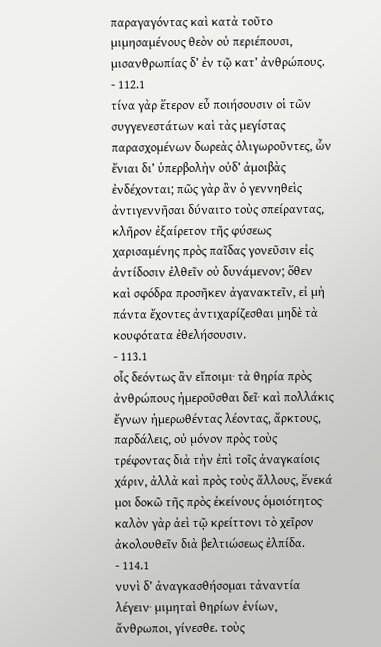παραγαγόντας καὶ κατὰ τοῦτο μιμησαμένους θεὸν οὐ περιέπουσι, μισανθρωπίας δ’ ἐν τῷ κατ’ ἀνθρώπους.
- 112.1
τίνα γὰρ ἕτερον εὖ ποιήσουσιν οἱ τῶν συγγενεστάτων καὶ τὰς μεγίστας παρασχομένων δωρεὰς ὀλιγωροῦντες, ὧν ἔνιαι δι’ ὑπερβολὴν οὐδ’ ἀμοιβὰς ἐνδέχονται; πῶς γὰρ ἂν ὁ γεννηθεὶς ἀντιγεννῆσαι δύναιτο τοὺς σπείραντας, κλῆρον ἐξαίρετον τῆς φύσεως χαρισαμένης πρὸς παῖδας γονεῦσιν εἰς ἀντίδοσιν ἐλθεῖν οὐ δυνάμενον; ὅθεν καὶ σφόδρα προσῆκεν ἀγανακτεῖν, εἰ μὴ πάντα ἔχοντες ἀντιχαρίζεσθαι μηδὲ τὰ κουφότατα ἐθελήσουσιν.
- 113.1
οἷς δεόντως ἂν εἴποιμι· τὰ θηρία πρὸς ἀνθρώπους ἡμεροῦσθαι δεῖ· καὶ πολλάκις ἔγνων ἡμερωθέντας λέοντας, ἄρκτους, παρδάλεις, οὐ μόνον πρὸς τοὺς τρέφοντας διὰ τὴν ἐπὶ τοῖς ἀναγκαίοις χάριν, ἀλλὰ καὶ πρὸς τοὺς ἄλλους, ἕνεκά μοι δοκῶ τῆς πρὸς ἐκείνους ὁμοιότητος· καλὸν γὰρ ἀεὶ τῷ κρείττονι τὸ χεῖρον ἀκολουθεῖν διὰ βελτιώσεως ἐλπίδα.
- 114.1
νυνὶ δ’ ἀναγκασθήσομαι τἀναντία λέγειν· μιμηταὶ θηρίων ἐνίων, ἄνθρωποι, γίνεσθε. τοὺς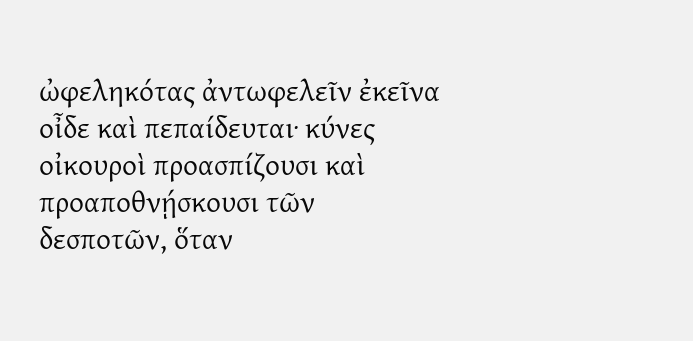ὠφεληκότας ἀντωφελεῖν ἐκεῖνα οἶδε καὶ πεπαίδευται· κύνες οἰκουροὶ προασπίζουσι καὶ προαποθνῄσκουσι τῶν δεσποτῶν, ὅταν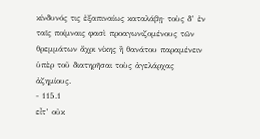κίνδυνός τις ἐξαπιναίως καταλάβῃ· τοὺς δ’ ἐν ταῖς ποίμναις φασὶ προαγωνιζομένους τῶν θρεμμάτων ἄχρι νίκης ἢ θανάτου παραμένειν ὑπὲρ τοῦ διατηρῆσαι τοὺς ἀγελάρχας ἀζημίους.
- 115.1
εἶτ’ οὐκ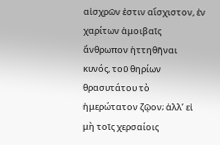αἰσχρῶν ἐστιν αἴσχιστον, ἐν χαρίτων ἀμοιβαῖς ἄνθρωπον ἡττηθῆναι κυνός, τοῦ θηρίων θρασυτάτου τὸ ἡμερώτατον ζῷον; ἀλλ’ εἰ μὴ τοῖς χερσαίοις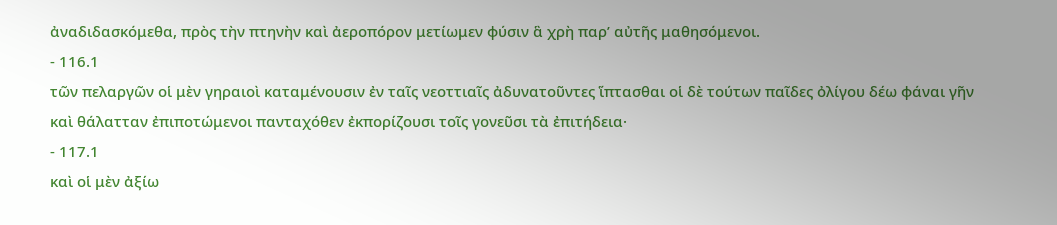ἀναδιδασκόμεθα, πρὸς τὴν πτηνὴν καὶ ἀεροπόρον μετίωμεν φύσιν ἃ χρὴ παρ’ αὐτῆς μαθησόμενοι.
- 116.1
τῶν πελαργῶν οἱ μὲν γηραιοὶ καταμένουσιν ἐν ταῖς νεοττιαῖς ἀδυνατοῦντες ἵπτασθαι οἱ δὲ τούτων παῖδες ὀλίγου δέω φάναι γῆν καὶ θάλατταν ἐπιποτώμενοι πανταχόθεν ἐκπορίζουσι τοῖς γονεῦσι τὰ ἐπιτήδεια·
- 117.1
καὶ οἱ μὲν ἀξίω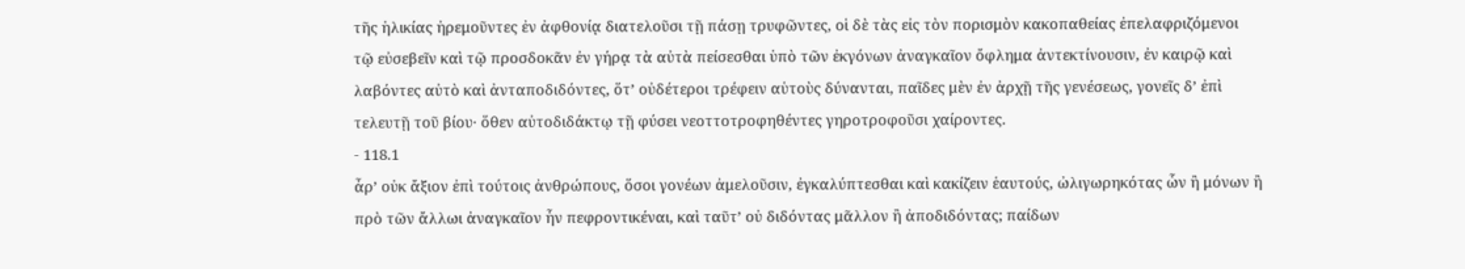τῆς ἡλικίας ἠρεμοῦντες ἐν ἀφθονίᾳ διατελοῦσι τῇ πάσῃ τρυφῶντες, οἱ δὲ τὰς εἰς τὸν πορισμὸν κακοπαθείας ἐπελαφριζόμενοι τῷ εὐσεβεῖν καὶ τῷ προσδοκᾶν ἐν γήρᾳ τὰ αὐτὰ πείσεσθαι ὑπὸ τῶν ἐκγόνων ἀναγκαῖον ὄφλημα ἀντεκτίνουσιν, ἐν καιρῷ καὶ λαβόντες αὐτὸ καὶ ἀνταποδιδόντες, ὅτ’ οὐδέτεροι τρέφειν αὑτοὺς δύνανται, παῖδες μὲν ἐν ἀρχῇ τῆς γενέσεως, γονεῖς δ’ ἐπὶ τελευτῇ τοῦ βίου· ὅθεν αὐτοδιδάκτῳ τῇ φύσει νεοττοτροφηθέντες γηροτροφοῦσι χαίροντες.
- 118.1
ἆρ’ οὐκ ἄξιον ἐπὶ τούτοις ἀνθρώπους, ὅσοι γονέων ἀμελοῦσιν, ἐγκαλύπτεσθαι καὶ κακίζειν ἑαυτούς, ὠλιγωρηκότας ὧν ἢ μόνων ἢ πρὸ τῶν ἄλλωι ἀναγκαῖον ἦν πεφροντικέναι, καὶ ταῦτ’ οὐ διδόντας μᾶλλον ἢ ἀποδιδόντας; παίδων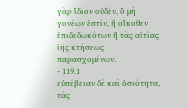γὰρ ἴδιον οὐδέν, ὃ μὴ γονέων ἐστίν, ἢ οἴκοθεν ἐπιδεδωκότων ἢ τὰς αἰτίας ἰῆς κτήσεως παρασχομένων.
- 119.1
εὐσέβειαν δὲ καὶ ὁσιότητα, τὰς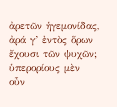ἀρετῶν ἡγεμονίδας, ἀρά γ’ ἐντὸς ὅρων ἔχουσι τῶν ψυχῶν; ὑπερορίους μὲν οὖν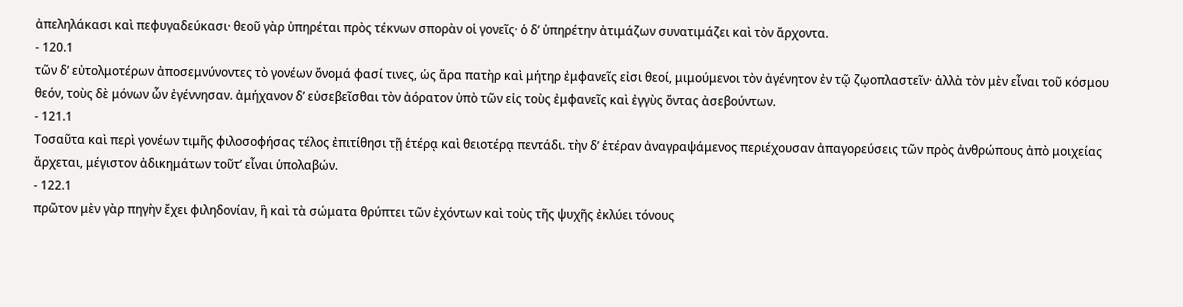ἀπεληλάκασι καὶ πεφυγαδεύκασι· θεοῦ γὰρ ὑπηρέται πρὸς τέκνων σπορὰν οἱ γονεῖς· ὁ δ’ ὑπηρέτην ἀτιμάζων συνατιμάζει καὶ τὸν ἄρχοντα.
- 120.1
τῶν δ’ εὐτολμοτέρων ἀποσεμνύνοντες τὸ γονέων ὄνομά φασί τινες, ὡς ἄρα πατὴρ καὶ μήτηρ ἐμφανεῖς εἰσι θεοί, μιμούμενοι τὸν ἀγένητον ἐν τῷ ζῳοπλαστεῖν· ἀλλὰ τὸν μὲν εἶναι τοῦ κόσμου θεόν, τοὺς δὲ μόνων ὧν ἐγέννησαν. ἀμήχανον δ’ εὐσεβεῖσθαι τὸν ἀόρατον ὑπὸ τῶν εἰς τοὺς ἐμφανεῖς καὶ ἐγγὺς ὄντας ἀσεβούντων.
- 121.1
Τοσαῦτα καὶ περὶ γονέων τιμῆς φιλοσοφήσας τέλος ἐπιτίθησι τῇ ἑτέρᾳ καὶ θειοτέρᾳ πεντάδι. τὴν δ’ ἑτέραν ἀναγραψάμενος περιέχουσαν ἀπαγορεύσεις τῶν πρὸς ἀνθρώπους ἀπὸ μοιχείας ἄρχεται, μέγιστον ἀδικημάτων τοῦτ’ εἶναι ὑπολαβών.
- 122.1
πρῶτον μὲν γὰρ πηγὴν ἔχει φιληδονίαν, ἣ καὶ τὰ σώματα θρύπτει τῶν ἐχόντων καὶ τοὺς τῆς ψυχῆς ἐκλύει τόνους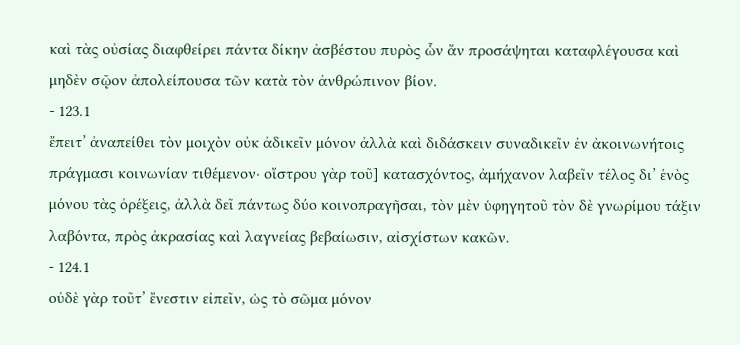καὶ τὰς οὐσίας διαφθείρει πάντα δίκην ἀσβέστου πυρὸς ὧν ἄν προσάψηται καταφλέγουσα καὶ μηδὲν σῷον ἀπολείπουσα τῶν κατὰ τὸν ἀνθρώπινον βίον.
- 123.1
ἔπειτ’ ἀναπείθει τὸν μοιχὸν οὐκ ἀδικεῖν μόνον ἀλλὰ καὶ διδάσκειν συναδικεῖν ἐν ἀκοινωνήτοις πράγμασι κοινωνίαν τιθέμενον· οἴστρου γὰρ τοῦ] κατασχόντος, ἀμήχανον λαβεῖν τέλος δι’ ἑνὸς μόνου τὰς ὀρέξεις, ἀλλὰ δεῖ πάντως δύο κοινοπραγῆσαι, τὸν μὲν ὑφηγητοῦ τὸν δὲ γνωρίμου τάξιν λαβόντα, πρὸς ἀκρασίας καὶ λαγνείας βεβαίωσιν, αἰσχίστων κακῶν.
- 124.1
οὐδὲ γὰρ τοῦτ’ ἔνεστιν εἰπεῖν, ὡς τὸ σῶμα μόνον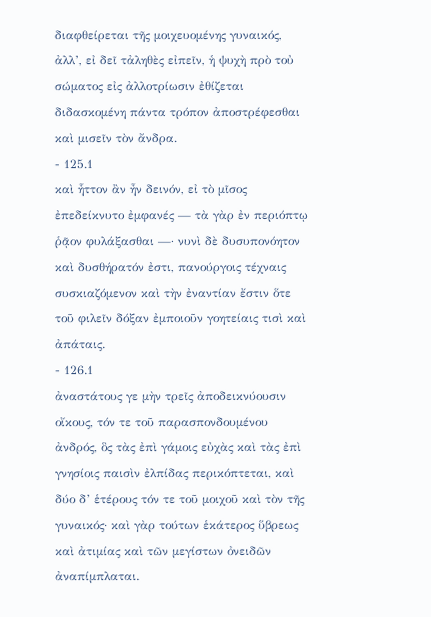διαφθείρεται τῆς μοιχευομένης γυναικός, ἀλλ’, εἰ δεῖ τἀληθὲς εἰπεῖν, ἡ ψυχὴ πρὸ τοὐ σώματος εἰς ἀλλοτρίωσιν ἐθίζεται διδασκομένη πάντα τρόπον ἀποστρέφεσθαι καὶ μισεῖν τὸν ἄνδρα.
- 125.1
καὶ ἧττον ἂν ἦν δεινόν, εἰ τὸ μῖσος ἐπεδείκνυτο ἐμφανές — τὰ γὰρ ἐν περιόπτῳ ῥᾷον φυλάξασθαι —· νυνὶ δὲ δυσυπονόητον καὶ δυσθήρατόν ἐστι, πανούργοις τέχναις συσκιαζόμενον καὶ τὴν ἐναντίαν ἔστιν ὅτε τοῦ φιλεῖν δόξαν ἐμποιοῦν γοητείαις τισὶ καὶ ἀπάταις.
- 126.1
ἀναστάτους γε μὴν τρεῖς ἀποδεικνύουσιν οἴκους, τόν τε τοῦ παρασπονδουμένου ἀνδρός, ὃς τὰς ἐπὶ γάμοις εὐχὰς καὶ τὰς ἐπὶ γνησίοις παισὶν ἐλπίδας περικόπτεται, καὶ δύο δ’ ἑτέρους τόν τε τοῦ μοιχοῦ καὶ τὸν τῆς γυναικός· καὶ γὰρ τούτων ἑκάτερος ὕβρεως καὶ ἀτιμίας καὶ τῶν μεγίστων ὀνειδῶν ἀναπίμπλαται.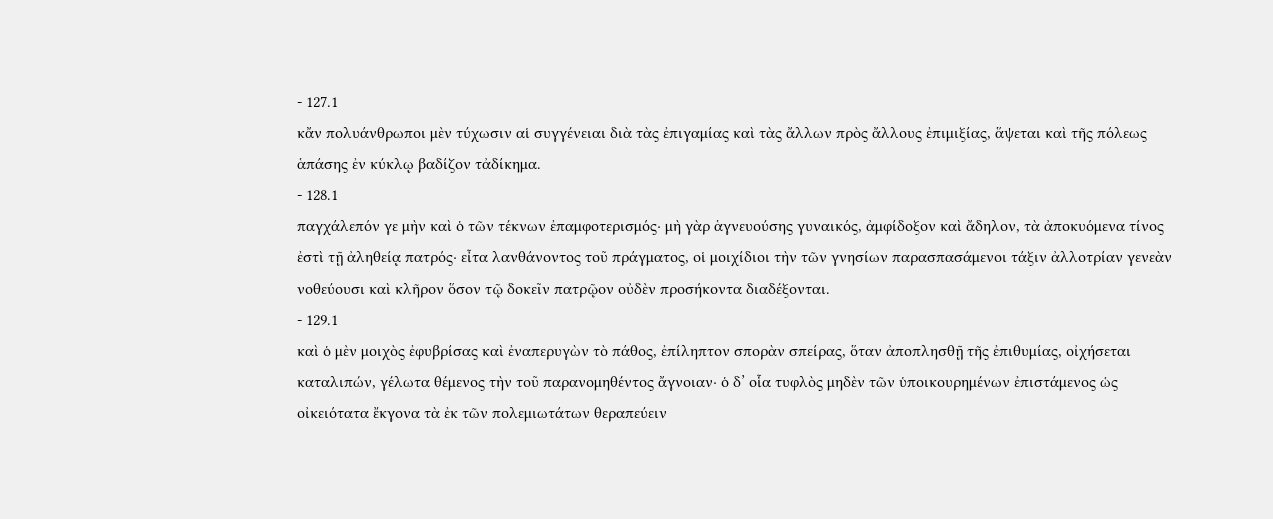- 127.1
κἄν πολυάνθρωποι μὲν τύχωσιν αἱ συγγένειαι διὰ τὰς ἐπιγαμίας καὶ τὰς ἄλλων πρὸς ἄλλους ἐπιμιξίας, ἅψεται καὶ τῆς πόλεως ἁπάσης ἐν κύκλῳ βαδίζον τἀδίκημα.
- 128.1
παγχάλεπόν γε μὴν καὶ ὁ τῶν τέκνων ἐπαμφοτερισμός· μὴ γὰρ ἁγνευούσης γυναικός, ἀμφίδοξον καὶ ἄδηλον, τὰ ἀποκυόμενα τίνος ἐστὶ τῇ ἀληθείᾳ πατρός· εἶτα λανθάνοντος τοῦ πράγματος, οἱ μοιχίδιοι τὴν τῶν γνησίων παρασπασάμενοι τάξιν ἀλλοτρίαν γενεὰν νοθεύουσι καὶ κλῆρον ὅσον τῷ δοκεῖν πατρῷον οὐδὲν προσήκοντα διαδέξονται.
- 129.1
καὶ ὁ μὲν μοιχὸς ἐφυβρίσας καὶ ἐναπερυγὼν τὸ πάθος, ἐπίληπτον σπορὰν σπείρας, ὅταν ἀποπλησθῇ τῆς ἐπιθυμίας, οἰχήσεται καταλιπών, γέλωτα θέμενος τὴν τοῦ παρανομηθέντος ἄγνοιαν· ὁ δ’ οἷα τυφλὸς μηδὲν τῶν ὑποικουρημένων ἐπιστάμενος ὡς οἰκειότατα ἔκγονα τὰ ἐκ τῶν πολεμιωτάτων θεραπεύειν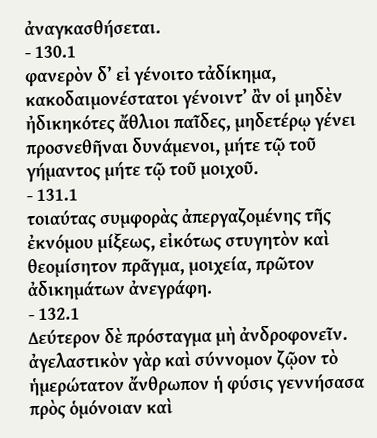ἀναγκασθήσεται.
- 130.1
φανερὸν δ’ εἰ γένοιτο τἀδίκημα, κακοδαιμονέστατοι γένοιντ’ ἂν οἱ μηδὲν ἠδικηκότες ἄθλιοι παῖδες, μηδετέρῳ γένει προσνεθῆναι δυνάμενοι, μήτε τῷ τοῦ γήμαντος μήτε τῷ τοῦ μοιχοῦ.
- 131.1
τοιαύτας συμφορὰς ἀπεργαζομένης τῆς ἐκνόμου μίξεως, εἰκότως στυγητὸν καὶ θεομίσητον πρᾶγμα, μοιχεία, πρῶτον ἀδικημάτων ἀνεγράφη.
- 132.1
Δεύτερον δὲ πρόσταγμα μὴ ἀνδροφονεῖν. ἀγελαστικὸν γὰρ καὶ σύννομον ζῷον τὸ ἡμερώτατον ἄνθρωπον ἡ φύσις γεννήσασα πρὸς ὁμόνοιαν καὶ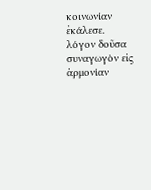κοινωνίαν ἐκάλεσε. λόγον δοῦσα συναγωγὸν εἰς ἁρμονίαν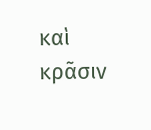καὶ κρᾶσιν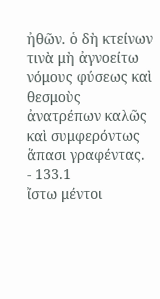ἠθῶν. ὁ δὴ κτείνων τινὰ μὴ ἀγνοείτω νόμους φύσεως καὶ θεσμοὺς ἀνατρέπων καλῶς καὶ συμφερόντως ἅπασι γραφέντας.
- 133.1
ἴστω μέντοι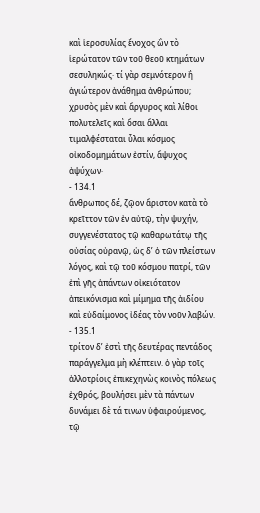καὶ ἱεροσυλίας ἔνοχος ὢν τὸ ἱερώτατον τῶν τοῦ θεοῦ κτημάτων σεσυληκώς· τί γὰρ σεμνότερον ἢ ἁγιώτερον ἀνάθημα ἀνθρώπου; χρυσὸς μὲν καὶ ἄργυρος καὶ λίθοι πολυτελεῖς καὶ ὅσαι ἄλλαι τιμαλφέσταται ὗλαι κόσμος οἰκοδομημάτων ἐστίν, ἄψυχος ἀψύχων·
- 134.1
ἄνθρωπος δέ, ζῷον ἄριστον κατὰ τὸ κρεῖττον τῶν ἐν αὐτῷ, τὴν ψυχήν, συγγενέστατος τῷ καθαρωτάτῳ τῆς οὐσίας οὐρανῷ, ὡς δ’ ὁ τῶν πλείστων λόγος, καὶ τῷ τοῦ κόσμου πατρί, τῶν ἐπὶ γῆς ἁπάντων οἰκειότατον ἀπεικόνισμα καὶ μίμημα τῆς ἀιδίου καὶ εὐδαίμονος ἰδέας τὸν νοῦν λαβών.
- 135.1
τρίτον δ’ ἐστὶ τῆς δευτέρας πεντάδος παράγγελμα μὴ κλέπτειν. ὁ γὰρ τοῖς ἀλλοτρίοις ἐπικεχηνὼς κοινὸς πόλεως ἐχθρός, βουλήσει μὲν τὰ πάντων δυνάμει δὲ τά τινων ὑφαιρούμενος, τῷ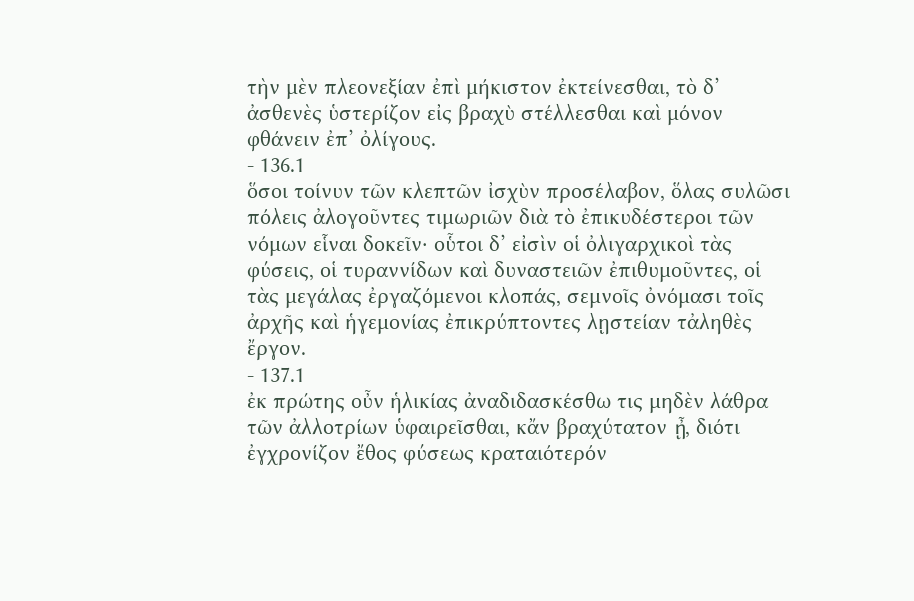τὴν μὲν πλεονεξίαν ἐπὶ μήκιστον ἐκτείνεσθαι, τὸ δ’ ἀσθενὲς ὑστερίζον εἰς βραχὺ στέλλεσθαι καὶ μόνον φθάνειν ἐπ’ ὀλίγους.
- 136.1
ὅσοι τοίνυν τῶν κλεπτῶν ἰσχὺν προσέλαβον, ὅλας συλῶσι πόλεις ἀλογοῦντες τιμωριῶν διὰ τὸ ἐπικυδέστεροι τῶν νόμων εἷναι δοκεῖν· οὗτοι δ’ εἰσὶν οἱ ὀλιγαρχικοὶ τὰς φύσεις, οἱ τυραννίδων καὶ δυναστειῶν ἐπιθυμοῦντες, οἱ τὰς μεγάλας ἐργαζόμενοι κλοπάς, σεμνοῖς ὀνόμασι τοῖς ἀρχῆς καὶ ἡγεμονίας ἐπικρύπτοντες λῃστείαν τἀληθὲς ἔργον.
- 137.1
ἐκ πρώτης οὖν ἡλικίας ἀναδιδασκέσθω τις μηδὲν λάθρα τῶν ἀλλοτρίων ὑφαιρεῖσθαι, κἄν βραχύτατον ᾖ, διότι ἐγχρονίζον ἔθος φύσεως κραταιότερόν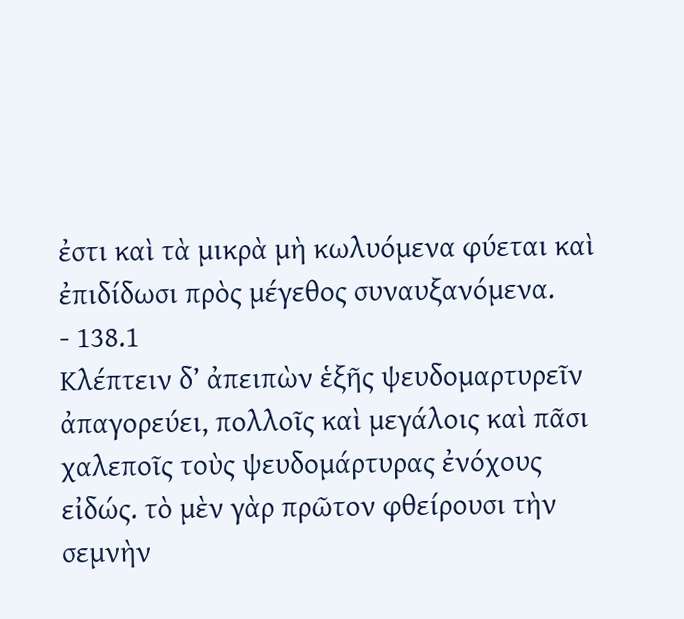ἐστι καὶ τὰ μικρὰ μὴ κωλυόμενα φύεται καὶ ἐπιδίδωσι πρὸς μέγεθος συναυξανόμενα.
- 138.1
Κλέπτειν δ’ ἀπειπὼν ἑξῆς ψευδομαρτυρεῖν ἀπαγορεύει, πολλοῖς καὶ μεγάλοις καὶ πᾶσι χαλεποῖς τοὺς ψευδομάρτυρας ἐνόχους εἰδώς. τὸ μὲν γὰρ πρῶτον φθείρουσι τὴν σεμνὴν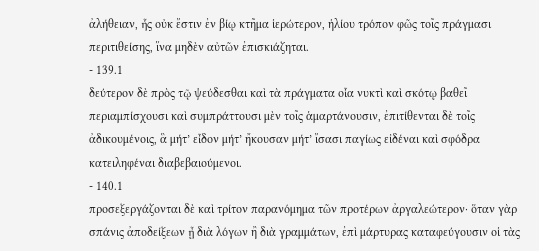ἀλήθειαν, ἧς οὐκ ἔστιν ἐν βίῳ κτῆμα ἱερώτερον, ἡλίου τρόπον φῶς τοῖς πράγμασι περιτιθείσης, ἵνα μηδὲν αὐτῶν ἐπισκιάζηται.
- 139.1
δεύτερον δὲ πρὸς τῷ ψεύδεσθαι καὶ τὰ πράγματα οἷα νυκτὶ καὶ σκότῳ βαθεῖ περιαμπίσχουσι καὶ συμπράττουσι μὲν τοῖς ἁμαρτάνουσιν, ἐπιτίθενται δὲ τοῖς ἀδικουμένοις, ἃ μήτ’ εἶδον μήτ’ ἤκουσαν μήτ’ ἴσασι παγίως εἰδέναι καὶ σφόδρα κατειληφέναι διαβεβαιούμενοι.
- 140.1
προσεξεργάζονται δὲ καὶ τρίτον παρανόμημα τῶν προτέρων ἀργαλεώτερον· ὅταν γὰρ σπάνις ἀποδείξεων ᾖ διὰ λόγων ἢ διὰ γραμμάτων, ἐπὶ μάρτυρας καταφεύγουσιν οἱ τὰς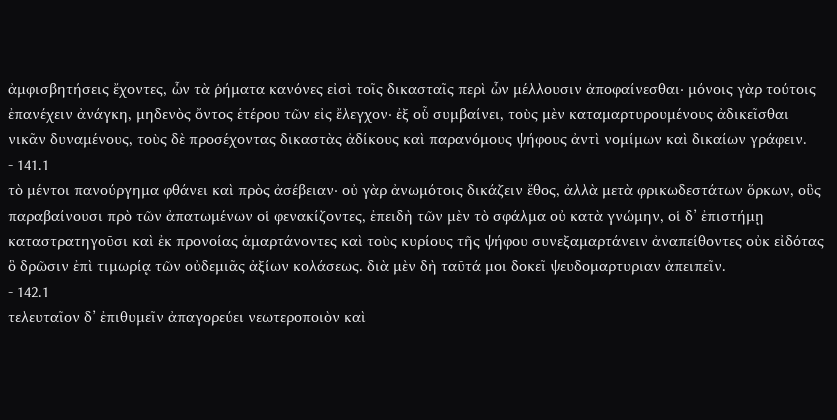ἀμφισβητήσεις ἔχοντες, ὧν τὰ ῥήματα κανόνες εἰσὶ τοῖς δικασταῖς περὶ ὧν μέλλουσιν ἀποφαίνεσθαι· μόνοις γὰρ τούτοις ἐπανέχειν ἀνάγκη, μηδενὸς ὄντος ἑτέρου τῶν εἰς ἔλεγχον· ἐξ οὗ συμβαίνει, τοὺς μὲν καταμαρτυρουμένους ἀδικεῖσθαι νικᾶν δυναμένους, τοὺς δὲ προσέχοντας δικαστὰς ἀδίκους καὶ παρανόμους ψήφους ἀντὶ νομίμων καὶ δικαίων γράφειν.
- 141.1
τὸ μέντοι πανούργημα φθάνει καὶ πρὸς ἀσέβειαν· οὐ γὰρ ἀνωμότοις δικάζειν ἔθος, ἀλλὰ μετὰ φρικωδεστάτων ὅρκων, οὓς παραβαίνουσι πρὸ τῶν ἀπατωμένων οἱ φενακίζοντες, ἐπειδὴ τῶν μὲν τὸ σφάλμα οὐ κατὰ γνώμην, οἱ δ’ ἐπιστήμῃ καταστρατηγοῦσι καὶ ἐκ προνοίας ἁμαρτάνοντες καὶ τοὺς κυρίους τῆς ψήφου συνεξαμαρτάνειν ἀναπείθοντες οὐκ εἰδότας ὃ δρῶσιν ἐπὶ τιμωρίᾳ τῶν οὐδεμιᾶς ἀξίων κολάσεως. διὰ μὲν δὴ ταῦτά μοι δοκεῖ ψευδομαρτυριαν ἀπειπεῖν.
- 142.1
τελευταῖον δ’ ἐπιθυμεῖν ἀπαγορεύει νεωτεροποιὸν καὶ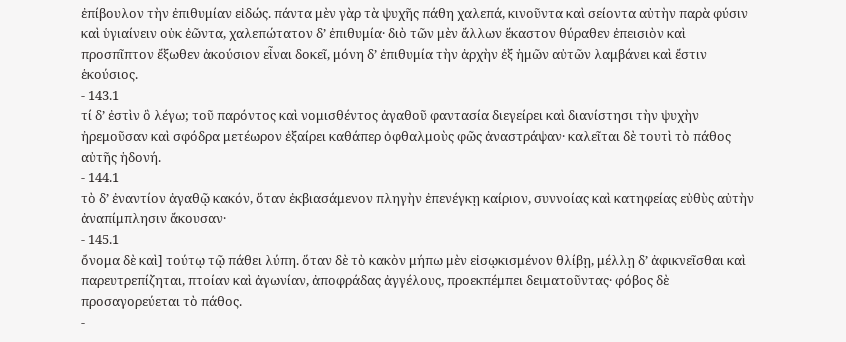ἐπίβουλον τὴν ἐπιθυμίαν εἰδώς. πάντα μὲν γὰρ τὰ ψυχῆς πάθη χαλεπά, κινοῦντα καὶ σείοντα αὐτὴν παρὰ φύσιν καὶ ὑγιαίνειν οὐκ ἐῶντα, χαλεπώτατον δ’ ἐπιθυμία· διὸ τῶν μὲν ἄλλων ἕκαστον θύραθεν ἐπεισιὸν καὶ προσπῖπτον ἔξωθεν ἀκούσιον εἶναι δοκεῖ, μόνη δ’ ἐπιθυμία τὴν ἀρχὴν ἐξ ἡμῶν αὐτῶν λαμβάνει καὶ ἔστιν ἑκούσιος.
- 143.1
τί δ’ ἐστὶν ὃ λέγω; τοῦ παρόντος καὶ νομισθέντος ἀγαθοῦ φαντασία διεγείρει καὶ διανίστησι τὴν ψυχὴν ἠρεμοῦσαν καὶ σφόδρα μετέωρον ἐξαίρει καθάπερ ὀφθαλμοὺς φῶς ἀναστράψαν· καλεῖται δὲ τουτὶ τὸ πάθος αὐτῆς ἡδονή.
- 144.1
τὸ δ’ ἐναντίον ἀγαθῷ κακόν, ὅταν ἐκβιασάμενον πληγὴν ἐπενέγκῃ καίριον, συννοίας καὶ κατηφείας εὐθὺς αὐτὴν ἀναπίμπλησιν ἄκουσαν·
- 145.1
ὄνομα δὲ καὶ] τούτῳ τῷ πάθει λύπη. ὅταν δὲ τὸ κακὸν μήπω μὲν εἰσῳκισμένον θλίβῃ, μέλλῃ δ’ ἀφικνεῖσθαι καὶ παρευτρεπίζηται, πτοίαν καὶ ἀγωνίαν, ἀποφράδας ἀγγέλους, προεκπέμπει δειματοῦντας· φόβος δὲ προσαγορεύεται τὸ πάθος.
-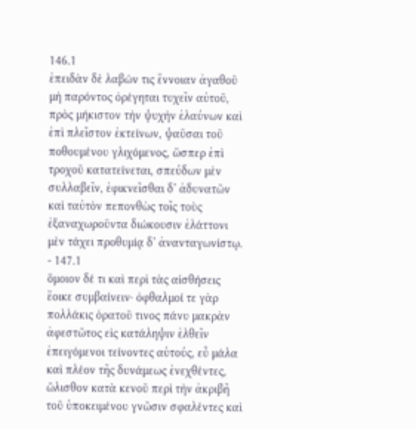146.1
ἐπειδὰν δὲ λαβών τις ἔννοιαν ἀγαθοῦ μὴ παρόντος ὀρέγηται τυχεῖν αὐτοῦ, πρὸς μήκιστον τὴν ψυχὴν ἐλαύνων καὶ ἐπὶ πλεῖστον ἐκτείνων, ψαῦσαι τοῦ ποθουμένου γλιχόμενος, ὥσπερ ἐπὶ τροχοῦ κατατείνεται, σπεύδων μὲν συλλαβεῖν, ἐφικνεῖσθαι δ’ ἀδυνατῶν καὶ ταὐτὸν πεπονθὼς τοῖς τοὺς ἐξαναχωροῦντα διώκουσιν ἐλάττονι μὲν τάχει προθυμίᾳ δ’ ἀνανταγωνίστῳ.
- 147.1
ὅμοιον δέ τι καὶ περὶ τὰς αἰσθήσεις ἔοικε συμβαίνειν· ὀφθαλμοί τε γὰρ πολλάκις ὁρατοῦ τινος πάνυ μακρὰν ἀφεστῶτος εἰς κατάληψιν ἐλθεῖν ἐπειγόμενοι τείνοντες αὑτούς, εὖ μάλα καὶ πλέον τῆς δυνάμεως ἐνεχθέντες, ὤλισθον κατὰ κενοῦ περὶ τὴν ἀκριβῆ τοῦ ὑποκειμένου γνῶσιν σφαλέντες καὶ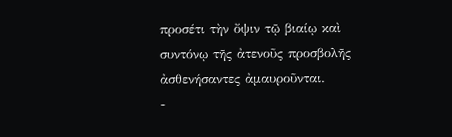προσέτι τὴν ὄψιν τῷ βιαίῳ καὶ συντόνῳ τῆς ἀτενοῦς προσβολῆς ἀσθενήσαντες ἀμαυροῦνται.
-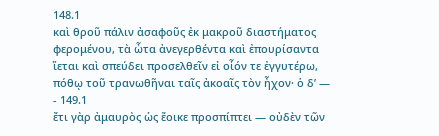148.1
καὶ θροῦ πάλιν ἀσαφοῦς ἐκ μακροῦ διαστήματος φερομένου, τὰ ὦτα ἀνεγερθέντα καὶ ἐπουρίσαντα ἵεται καὶ σπεύδει προσελθεῖν εἰ οἷόν τε ἐγγυτέρω, πόθῳ τοῦ τρανωθῆναι ταῖς ἀκοαῖς τὸν ἦχον· ὁ δ’ —
- 149.1
ἔτι γὰρ ἀμαυρὸς ὡς ἔοικε προσπίπτει — οὐδὲν τῶν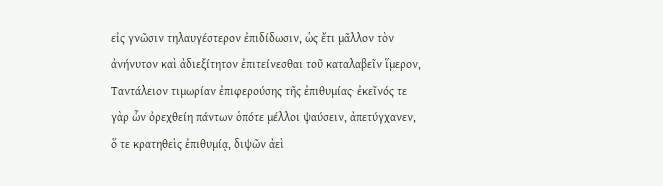εἰς γνῶσιν τηλαυγέστερον ἐπιδίδωσιν, ὡς ἔτι μᾶλλον τὸν ἀνήνυτον καὶ ἀδιεξίτητον ἐπιτείνεσθαι τοῦ καταλαβεῖν ἵμερον, Ταντάλειον τιμωρίαν ἐπιφερούσης τῆς ἐπιθυμίας· ἐκεῖνός τε γὰρ ὧν ὀρεχθείη πάντων ὁπότε μέλλοι ψαύσειν, ἀπετύγχανεν, ὅ τε κρατηθεὶς ἐπιθυμίᾳ, διψῶν ἀεὶ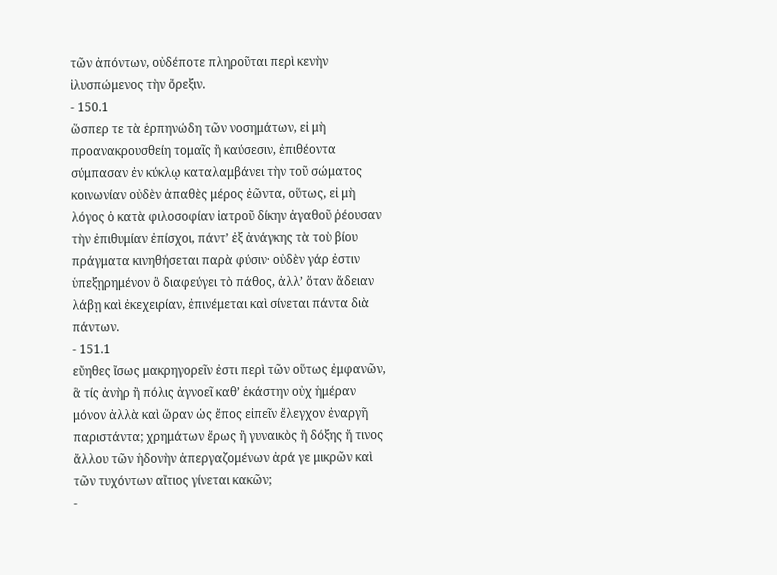τῶν ἀπόντων, οὐδέποτε πληροῦται περὶ κενὴν ἰλυσπώμενος τὴν ὄρεξιν.
- 150.1
ὥσπερ τε τὰ ἑρπηνώδη τῶν νοσημάτων, εἰ μὴ προανακρουσθείη τομαῖς ἢ καύσεσιν, ἐπιθέοντα σύμπασαν ἐν κύκλῳ καταλαμβάνει τὴν τοῦ σώματος κοινωνίαν οὐδὲν ἀπαθὲς μέρος ἐῶντα, οὕτως, εἰ μὴ λόγος ὁ κατὰ φιλοσοφίαν ἰατροῦ δίκην ἀγαθοῦ ῥέουσαν τὴν ἐπιθυμίαν ἐπίσχοι, πάντ’ ἐξ ἀνάγκης τὰ τοὺ βίου πράγματα κινηθήσεται παρὰ φύσιν· οὐδὲν γάρ ἐστιν ὑπεξῃρημένον ὃ διαφεύγει τὸ πάθος, ἀλλ’ ὅταν ἄδειαν λάβῃ καὶ ἐκεχειρίαν, ἐπινέμεται καὶ σίνεται πάντα διὰ πάντων.
- 151.1
εὔηθες ἴσως μακρηγορεῖν ἐστι περὶ τῶν οὕτως ἐμφανῶν, ἃ τίς ἀνὴρ ἢ πόλις ἀγνοεῖ καθ’ ἑκάστην οὐχ ἡμέραν μόνον ἀλλὰ καὶ ὥραν ὡς ἔπος εἰπεῖν ἔλεγχον ἐναργῆ παριστάντα; χρημάτων ἔρως ἢ γυναικὸς ἢ δόξης ἤ τινος ἄλλου τῶν ἡδονὴν ἀπεργαζομένων ἀρά γε μικρῶν καὶ τῶν τυχόντων αἴτιος γίνεται κακῶν;
-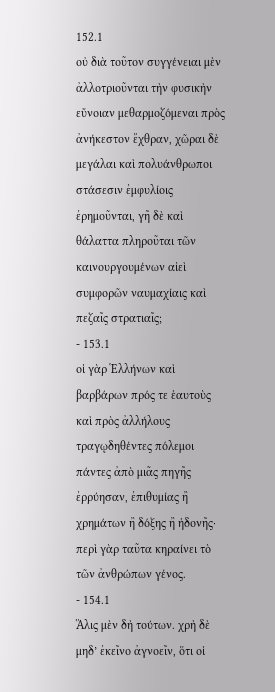152.1
οὐ διὰ τοῦτον συγγένειαι μὲν ἀλλοτριοῦνται τὴν φυσικὴν εὔνοιαν μεθαρμοζόμεναι πρὸς ἀνήκεστον ἔχθραν, χῶραι δὲ μεγάλαι καὶ πολυάνθρωποι στάσεσιν ἐμφυλίοις ἐρημοῦνται, γῆ δὲ καὶ θάλαττα πληροῦται τῶν καινουργουμένων αἰεὶ συμφορῶν ναυμαχίαις καὶ πεζαῖς στρατιαῖς;
- 153.1
οἱ γὰρ Ἑλλήνων καὶ βαρβάρων πρός τε ἑαυτοὺς καὶ πρὸς ἀλλήλους τραγῳδηθέντες πόλεμοι πάντες ἀπὸ μιᾶς πηγῆς ἐρρύησαν, ἐπιθυμίας ἢ χρημάτων ἢ δόξης ἢ ἡδονῆς· περὶ γὰρ ταῦτα κηραίνει τὸ τῶν ἀνθρώπων γένος.
- 154.1
Ἅλις μὲν δὴ τούτων. χρὴ δὲ μηδ’ ἐκεῖνο ἀγνοεῖν, ὅτι οἱ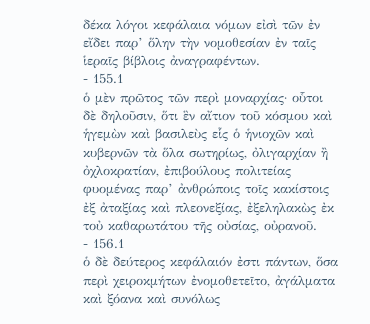δέκα λόγοι κεφάλαια νόμων εἰσὶ τῶν ἐν εἴδει παρ’ ὅλην τὴν νομοθεσίαν ἐν ταῖς ἱεραῖς βίβλοις ἀναγραφέντων.
- 155.1
ὁ μὲν πρῶτος τῶν περὶ μοναρχίας· οὗτοι δὲ δηλοῦσιν, ὅτι ἓν αἴτιον τοῦ κόσμου καὶ ἡγεμὼν καὶ βασιλεὺς εἷς ὁ ἡνιοχῶν καὶ κυβερνῶν τὰ ὅλα σωτηρίως, ὀλιγαρχίαν ἢ ὀχλοκρατίαν, ἐπιβούλους πολιτείας φυομένας παρ’ ἀνθρώποις τοῖς κακίστοις ἐξ ἀταξίας καὶ πλεονεξίας, ἐξεληλακὼς ἐκ τοὐ καθαρωτάτου τῆς οὐσίας, οὐρανοῦ.
- 156.1
ὁ δὲ δεύτερος κεφάλαιόν ἐστι πάντων, ὅσα περὶ χειροκμήτων ἐνομοθετεῖτο, ἀγάλματα καὶ ξόανα καὶ συνόλως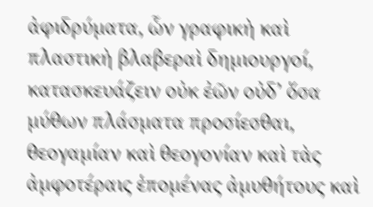ἀφιδρύματα, ὧν γραφικὴ καὶ πλαστικὴ βλαβεραὶ δημιουργοί, κατασκευάζειν οὐκ ἐῶν οὐδ’ ὅσα μύθων πλάσματα προσίεσθαι, θεογαμίαν καὶ θεογονίαν καὶ τὰς ἀμφοτέραις ἑπομένας ἀμυθήτους καὶ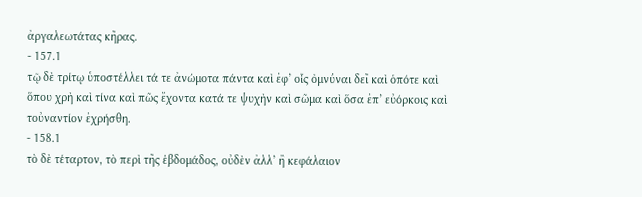ἀργαλεωτάτας κῆρας.
- 157.1
τῷ δὲ τρίτῳ ὑποστέλλει τά τε ἀνώμοτα πάντα καὶ ἐφ’ οἷς ὀμνύναι δεῖ καὶ ὁπότε καὶ ὅπου χρὴ καὶ τίνα καὶ πῶς ἔχοντα κατά τε ψυχὴν καὶ σῶμα καὶ ὅσα ἐπ’ εὐόρκοις καὶ τοὐναντίον ἐχρήσθη.
- 158.1
τὸ δὲ τέταρτον, τὸ περὶ τῆς ἑβδομάδος, οὐδὲν ἀλλ’ ἢ κεφάλαιον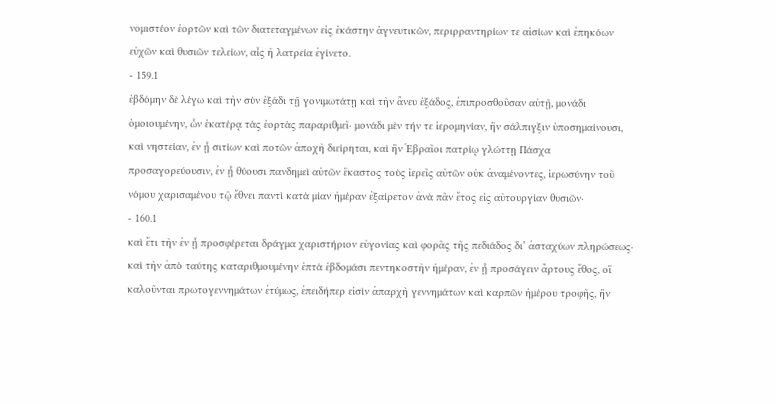νομιστέον ἑορτῶν καὶ τῶν διατεταγμένων εἰς ἑκάστην ἁγνευτικῶν, περιρραντηρίων τε αἰσίων καὶ ἐπηκόων εὐχῶν καὶ θυσιῶν τελείων, αἷς ἡ λατρεία ἐγίνετο.
- 159.1
ἑβδόμην δὲ λέγω καὶ τὴν σὺν ἑξάδι τῇ γονιμωτάτῃ καὶ τὴν ἄνευ ἑξάδος, ἐπιπροσθοῦσαν αὐτῇ, μονάδι ὁμοιουμένην, ὧν ἑκατέρᾳ τὰς ἑορτὰς παραριθμεῖ· μονάδι μὲν τήν τε ἱερομηνίαν, ἣν σάλπιγξιν ὑποσημαίνουσι, καὶ νηστείαν, ἐν ᾗ σιτίων καὶ ποτῶν ἀποχὴ διείρηται, καὶ ἣν Ἑβραῖοι πατρίῳ γλώττῃ Πάσχα προσαγορεύουσιν, ἐν ᾗ θύουσι πανδημεὶ αὐτῶν ἕκαστος τοὺς ἱερεῖς αὐτῶν οὐκ ἀναμένοντες, ἱερωσύνην τοῦ νόμου χαρισαμένου τῷ ἔθνει παντὶ κατὰ μίαν ἡμέραν ἐξαίρετον ἀνὰ πᾶν ἔτος εἰς αὐτουργίαν θυσιῶν·
- 160.1
καὶ ἔτι τὴν ἐν ᾗ προσφέρεται δράγμα χαριστήριον εὐγονίας καὶ φορᾶς τῆς πεδιάδος δι’ ἀσταχύων πληρώσεως· καὶ τὴν ἀπὸ ταύτης καταριθμουμένην ἑπτὰ ἑβδομάσι πεντηκοστὴν ἡμέραν, ἐν ᾗ προσάγειν ἄρτους ἔθος, οἳ καλοῦνται πρωτογεννημάτων ἐτύμως, ἐπειδήπερ εἰσὶν ἀπαρχὴ γεννημάτων καὶ καρπῶν ἡμέρου τροφῆς, ἣν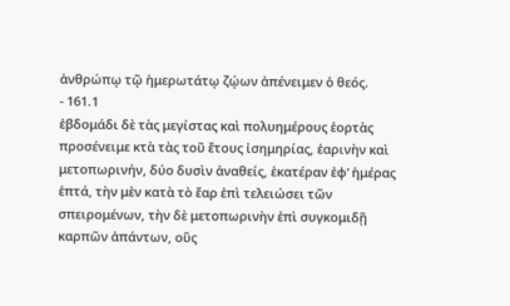ἀνθρώπῳ τῷ ἡμερωτάτῳ ζῴων ἀπένειμεν ὁ θεός.
- 161.1
ἑβδομάδι δὲ τὰς μεγίστας καὶ πολυημέρους ἑορτὰς προσένειμε κτὰ τὰς τοῦ ἔτους ἰσημηρίας, ἐαρινὴν καὶ μετοπωρινήν, δύο δυσὶν ἀναθείς, ἑκατέραν ἐφ’ ἡμέρας ἑπτά, τὴν μὲν κατὰ τὸ ἔαρ ἐπὶ τελειώσει τῶν σπειρομένων, τὴν δὲ μετοπωρινὴν ἐπὶ συγκομιδῇ καρπῶν ἀπάντων, οὓς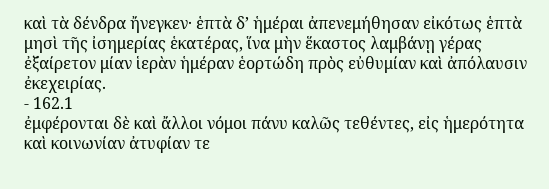καὶ τὰ δένδρα ἤνεγκεν· ἑπτὰ δ’ ἡμέραι ἀπενεμήθησαν εἰκότως ἑπτὰ μησὶ τῆς ἰσημερίας ἑκατέρας, ἵνα μὴν ἕκαστος λαμβάνῃ γέρας ἐξαίρετον μίαν ἱερὰν ἡμέραν ἑορτώδη πρὸς εὐθυμίαν καὶ ἀπόλαυσιν ἐκεχειρίας.
- 162.1
ἐμφέρονται δὲ καὶ ἄλλοι νόμοι πάνυ καλῶς τεθέντες, εἰς ἡμερότητα καὶ κοινωνίαν ἀτυφίαν τε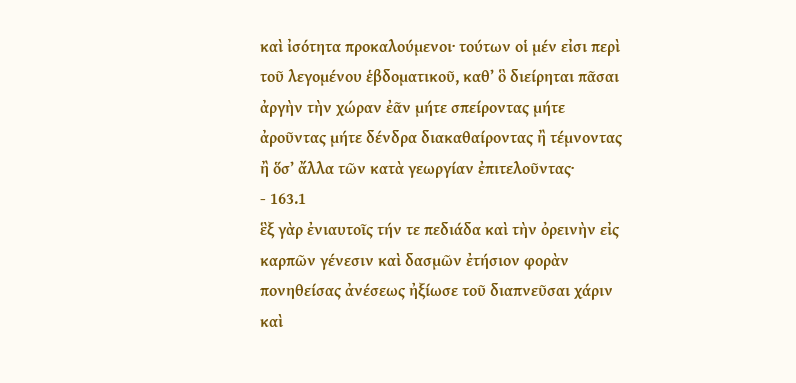καὶ ἰσότητα προκαλούμενοι· τούτων οἱ μέν εἰσι περὶ τοῦ λεγομένου ἑβδοματικοῦ, καθ’ ὃ διείρηται πᾶσαι ἀργὴν τὴν χώραν ἐᾶν μήτε σπείροντας μήτε ἀροῦντας μήτε δένδρα διακαθαίροντας ἢ τέμνοντας ἢ ὅσ’ ἄλλα τῶν κατὰ γεωργίαν ἐπιτελοῦντας·
- 163.1
ἓξ γὰρ ἐνιαυτοῖς τήν τε πεδιάδα καὶ τὴν ὀρεινὴν εἰς καρπῶν γένεσιν καὶ δασμῶν ἐτήσιον φορὰν πονηθείσας ἀνέσεως ἠξίωσε τοῦ διαπνεῦσαι χάριν καὶ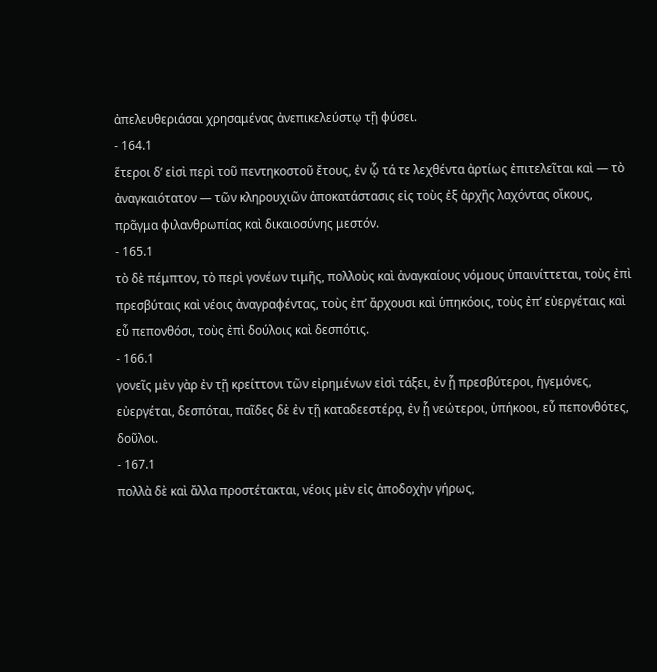ἀπελευθεριάσαι χρησαμένας ἀνεπικελεύστῳ τῇ φύσει.
- 164.1
ἕτεροι δ’ εἰσὶ περὶ τοῦ πεντηκοστοῦ ἔτους, ἐν ᾧ τά τε λεχθέντα ἀρτίως ἐπιτελεῖται καὶ — τὸ ἀναγκαιότατον — τῶν κληρουχιῶν ἀποκατάστασις εἰς τοὺς ἐξ ἀρχῆς λαχόντας οἴκους, πρᾶγμα φιλανθρωπίας καὶ δικαιοσύνης μεστόν.
- 165.1
τὸ δὲ πέμπτον, τὸ περὶ γονέων τιμῆς, πολλοὺς καὶ ἀναγκαίους νόμους ὑπαινίττεται, τοὺς ἐπὶ πρεσβύταις καὶ νέοις ἀναγραφέντας, τοὺς ἐπ’ ἄρχουσι καὶ ὑπηκόοις, τοὺς ἐπ’ εὐεργέταις καὶ εὖ πεπονθόσι, τοὺς ἐπὶ δούλοις καὶ δεσπότις.
- 166.1
γονεῖς μὲν γὰρ ἐν τῇ κρείττονι τῶν εἰρημένων εἰσὶ τάξει, ἐν ᾗ πρεσβύτεροι, ἡγεμόνες, εὐεργέται, δεσπόται, παῖδες δὲ ἐν τῇ καταδεεστέρᾳ, ἐν ᾗ νεώτεροι, ὑπήκοοι, εὖ πεπονθότες, δοῦλοι.
- 167.1
πολλὰ δὲ καὶ ἄλλα προστέτακται, νέοις μὲν εἰς ἀποδοχὴν γήρως,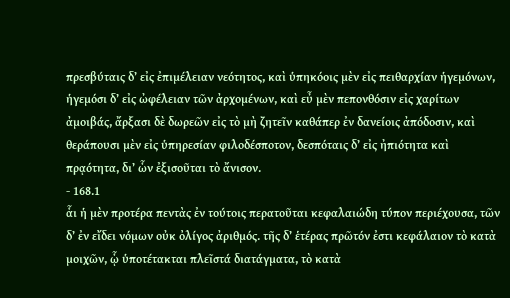πρεσβύταις δ’ εἰς ἐπιμέλειαν νεότητος, καὶ ὑπηκόοις μὲν εἰς πειθαρχίαν ἡγεμόνων, ἡγεμόσι δ’ εἰς ὠφέλειαν τῶν ἀρχομένων, καὶ εὖ μὲν πεπονθόσιν εἰς χαρίτων ἀμοιβάς, ἄρξασι δὲ δωρεῶν εἰς τὸ μὴ ζητεῖν καθάπερ ἐν δανείοις ἀπόδοσιν, καὶ θεράπουσι μὲν εἰς ὑπηρεσίαν φιλοδέσποτον, δεσπόταις δ’ εἰς ἠπιότητα καὶ πρᾳότητα, δι’ ὧν ἐξισοῦται τὸ ἄνισον.
- 168.1
ἇι ἡ μὲν προτέρα πεντὰς ἐν τούτοις περατοῦται κεφαλαιώδη τύπον περιέχουσα, τῶν δ’ ἐν εἴδει νόμων οὐκ ὀλίγος ἀριθμός. τῆς δ’ ἑτέρας πρῶτόν ἐστι κεφάλαιον τὸ κατὰ μοιχῶν, ᾧ ὑποτέτακται πλεῖστά διατάγματα, τὸ κατὰ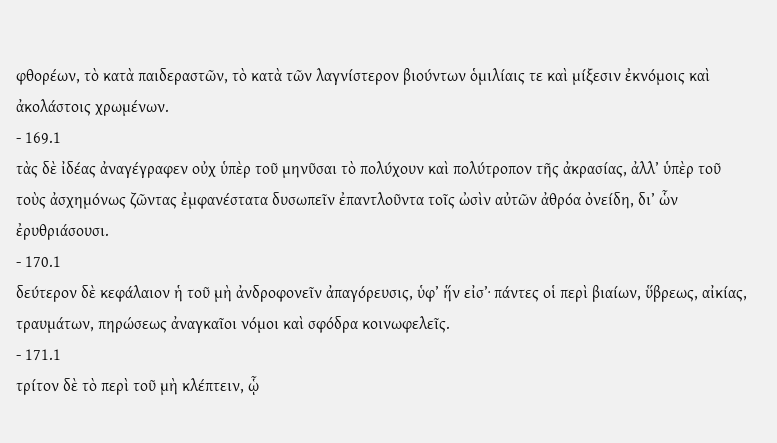φθορέων, τὸ κατὰ παιδεραστῶν, τὸ κατὰ τῶν λαγνίστερον βιούντων ὁμιλίαις τε καὶ μίξεσιν ἐκνόμοις καὶ ἀκολάστοις χρωμένων.
- 169.1
τὰς δὲ ἰδέας ἀναγέγραφεν οὐχ ὑπὲρ τοῦ μηνῦσαι τὸ πολύχουν καὶ πολύτροπον τῆς ἀκρασίας, ἀλλ’ ὑπὲρ τοῦ τοὺς ἀσχημόνως ζῶντας ἐμφανέστατα δυσωπεῖν ἐπαντλοῦντα τοῖς ὠσὶν αὐτῶν ἀθρόα ὀνείδη, δι’ ὧν ἐρυθριάσουσι.
- 170.1
δεύτερον δὲ κεφάλαιον ἡ τοῦ μὴ ἀνδροφονεῖν ἀπαγόρευσις, ὑφ’ ἥν εἰσ’· πάντες οἱ περὶ βιαίων, ὕβρεως, αἰκίας, τραυμάτων, πηρώσεως ἀναγκαῖοι νόμοι καὶ σφόδρα κοινωφελεῖς.
- 171.1
τρίτον δὲ τὸ περὶ τοῦ μὴ κλέπτειν, ᾧ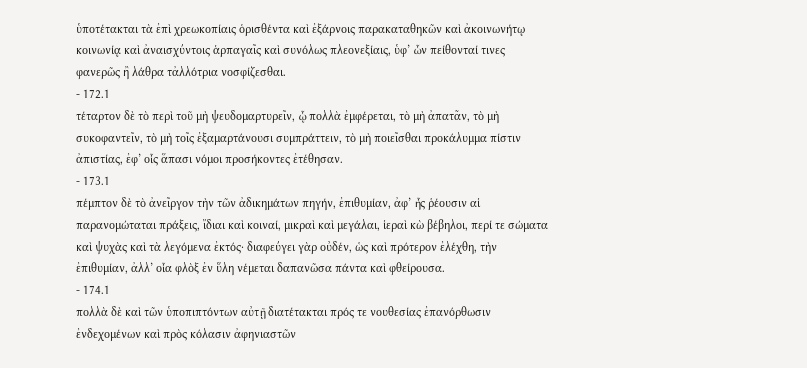ὑποτέτακται τὰ ἐπὶ χρεωκοπίαις ὁρισθέντα καὶ ἐξάρνοις παρακαταθηκῶν καὶ ἀκοινωνήτῳ κοινωνίᾳ καὶ ἀναισχύντοις ἁρπαγαῖς καὶ συνόλως πλεονεξίαις, ὑφ’ ὧν πείθονταί τινες φανερῶς ἢ λάθρα τἀλλότρια νοσφίζεσθαι.
- 172.1
τέταρτον δὲ τὸ περὶ τοῦ μὴ ψευδομαρτυρεῖν, ᾧ πολλὰ ἐμφέρεται, τὸ μὴ ἀπατᾶν, τὸ μὴ συκοφαντεῖν, τὸ μὴ τοῖς ἐξαμαρτάνουσι συμπράττειν, τὸ μὴ ποιεῖσθαι προκάλυμμα πίστιν ἀπιστίας, ἐφ’ οἷς ἅπασι νόμοι προσήκοντες ἐτέθησαν.
- 173.1
πέμπτον δὲ τὸ ἀνεῖργον τὴν τῶν ἀδικημάτων πηγήν, ἐπιθυμίαν, ἀφ’ ἧς ῥέουσιν αἱ παρανομώταται πράξεις, ἴδιαι καὶ κοιναί, μικραὶ καὶ μεγάλαι, ἱεραὶ κὼ βέβηλοι, περί τε σώματα καὶ ψυχὰς καὶ τὰ λεγόμενα ἐκτός· διαφεύγει γὰρ οὐδέν, ὡς καὶ πρότερον ἐλέχθη, τὴν ἐπιθυμίαν, ἀλλ’ οἷα φλὸξ ἐν ὕλη νέμεται δαπανῶσα πάντα καὶ φθείρουσα.
- 174.1
πολλὰ δὲ καὶ τῶν ὑποπιπτόντων αὐτῇ διατέτακται πρός τε νουθεσίας ἐπανόρθωσιν ἐνδεχομένων καὶ πρὸς κόλασιν ἀφηνιαστῶν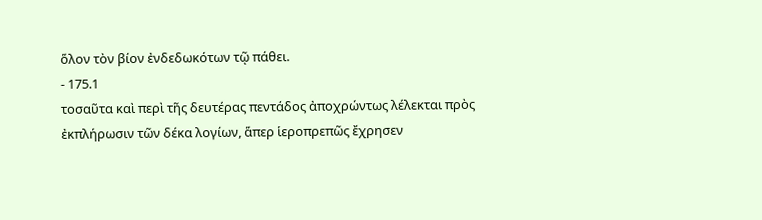ὅλον τὸν βίον ἐνδεδωκότων τῷ πάθει.
- 175.1
τοσαῦτα καὶ περὶ τῆς δευτέρας πεντάδος ἀποχρώντως λέλεκται πρὸς ἐκπλήρωσιν τῶν δέκα λογίων, ἅπερ ἱεροπρεπῶς ἔχρησεν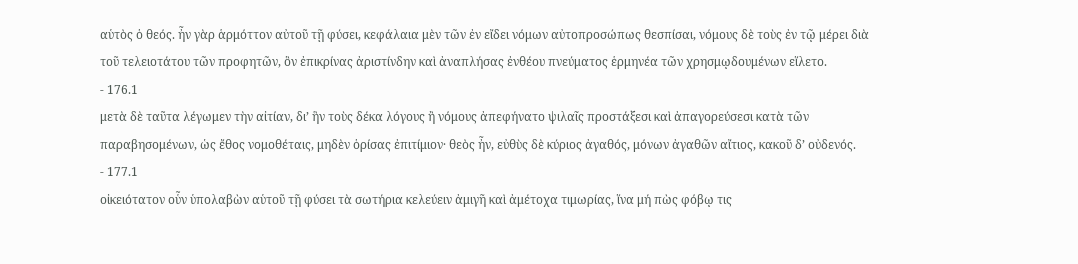αὑτὸς ὁ θεός. ἦν γὰρ ἁρμόττον αὐτοῦ τῇ φύσει, κεφάλαια μὲν τῶν ἐν εἴδει νόμων αὐτοπροσώπως θεσπίσαι, νόμους δὲ τοὺς ἐν τῷ μέρει διὰ τοῦ τελειοτάτου τῶν προφητῶν, ὃν ἐπικρίνας ἀριστίνδην καὶ ἀναπλήσας ἐνθέου πνεύματος ἑρμηνέα τῶν χρησμῳδουμένων εἵλετο.
- 176.1
μετὰ δὲ ταῦτα λέγωμεν τὴν αἰτίαν, δι’ ἣν τοὺς δέκα λόγους ἢ νόμους ἀπεφήνατο ψιλαῖς προστάξεσι καὶ ἀπαγορεύσεσι κατὰ τῶν παραβησομένων, ὡς ἔθος νομοθέταις, μηδὲν ὁρίσας ἐπιτίμιον· θεὸς ἦν, εὐθὺς δὲ κύριος ἀγαθός, μόνων ἀγαθῶν αἴτιος, κακοῦ δ’ οὐδενός.
- 177.1
οἰκειότατον οὗν ὑπολαβὼν αὑτοῦ τῇ φύσει τὰ σωτήρια κελεύειν ἀμιγῆ καὶ ἀμέτοχα τιμωρίας, ἵνα μή πὼς φόβῳ τις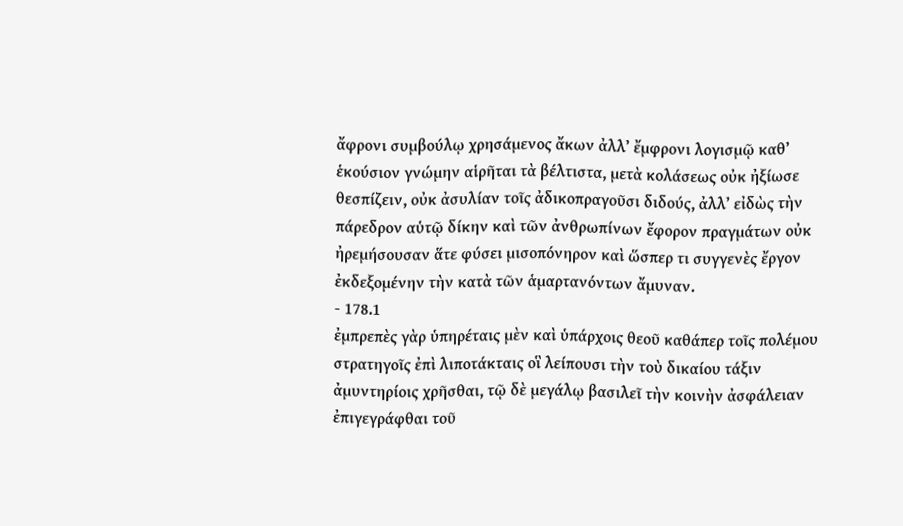ἄφρονι συμβούλῳ χρησάμενος ἄκων ἀλλ’ ἔμφρονι λογισμῷ καθ’ ἑκούσιον γνώμην αἱρῆται τὰ βέλτιστα, μετὰ κολάσεως οὐκ ἠξίωσε θεσπίζειν, οὐκ ἀσυλίαν τοῖς ἀδικοπραγοῦσι διδούς, ἀλλ’ εἰδὼς τὴν πάρεδρον αὑτῷ δίκην καὶ τῶν ἀνθρωπίνων ἔφορον πραγμάτων οὐκ ἠρεμήσουσαν ἅτε φύσει μισοπόνηρον καὶ ὥσπερ τι συγγενὲς ἔργον ἐκδεξομένην τὴν κατὰ τῶν ἁμαρτανόντων ἄμυναν.
- 178.1
ἐμπρεπὲς γὰρ ὑπηρέταις μὲν καὶ ὑπάρχοις θεοῦ καθάπερ τοῖς πολέμου στρατηγοῖς ἐπὶ λιποτάκταις οἳ λείπουσι τὴν τοὺ δικαίου τάξιν ἀμυντηρίοις χρῆσθαι, τῷ δὲ μεγάλῳ βασιλεῖ τὴν κοινὴν ἀσφάλειαν ἐπιγεγράφθαι τοῦ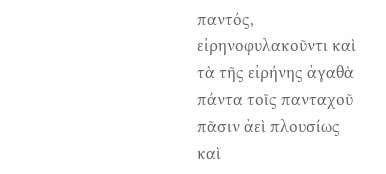παντός, εἰρηνοφυλακοῦντι καὶ τὰ τῆς εἰρήνης ἀγαθὰ πάντα τοῖς πανταχοῦ πᾶσιν ἀεὶ πλουσίως καὶ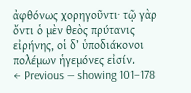ἀφθόνως χορηγοῦντι· τῷ γὰρ ὄντι ὁ μὲν θεὸς πρύτανις εἰρήνης, οἱ δ’ ὑποδιάκονοι πολέμων ἡγεμόνες εἰσίν.
← Previous — showing 101–178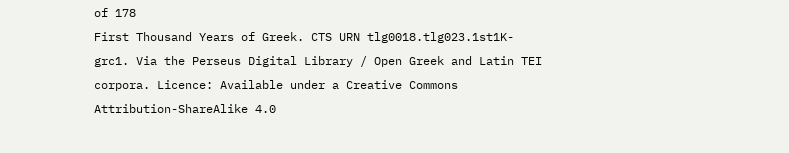of 178
First Thousand Years of Greek. CTS URN tlg0018.tlg023.1st1K-grc1. Via the Perseus Digital Library / Open Greek and Latin TEI corpora. Licence: Available under a Creative Commons Attribution-ShareAlike 4.0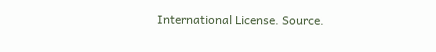International License. Source.